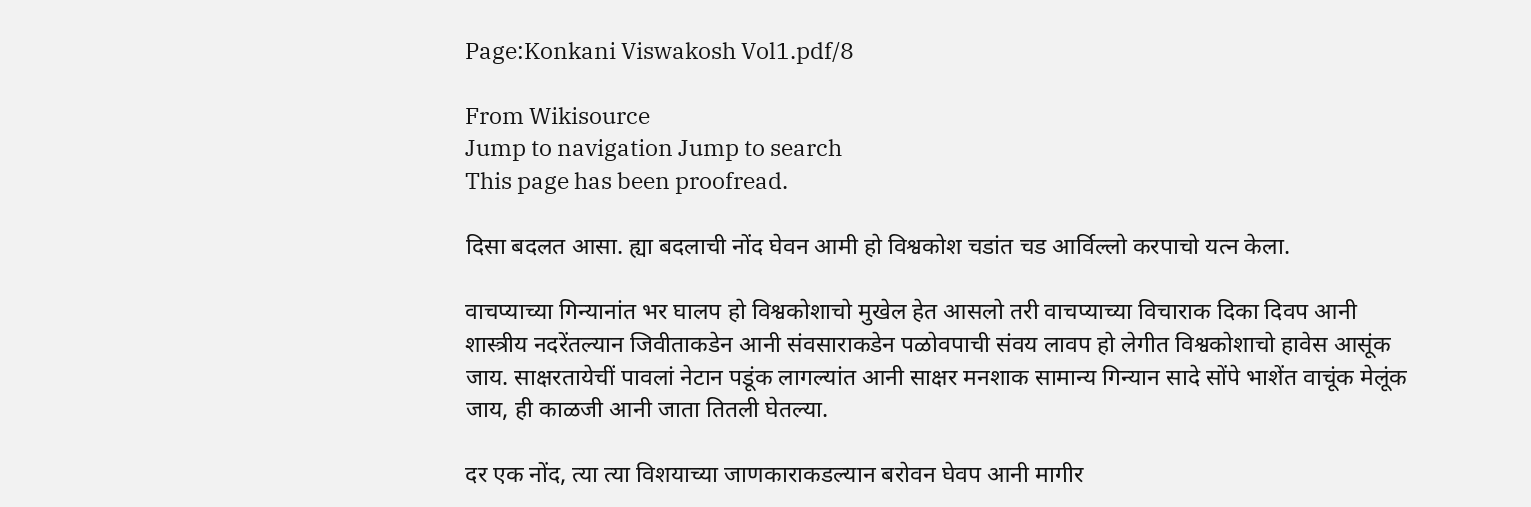Page:Konkani Viswakosh Vol1.pdf/8

From Wikisource
Jump to navigation Jump to search
This page has been proofread.

दिसा बदलत आसा. ह्या बदलाची नोंद घेवन आमी हो विश्वकोश चडांत चड आर्विल्लो करपाचो यत्न केला.

वाचप्याच्या गिन्यानांत भर घालप हो विश्वकोशाचो मुखेल हेत आसलो तरी वाचप्याच्या विचाराक दिका दिवप आनी शास्त्रीय नदरेंतल्यान जिवीताकडेन आनी संवसाराकडेन पळोवपाची संवय लावप हो लेगीत विश्वकोशाचो हावेस आसूंक जाय. साक्षरतायेचीं पावलां नेटान पडूंक लागल्यांत आनी साक्षर मनशाक सामान्य गिन्यान सादे सोंपे भाशेंत वाचूंक मेलूंक जाय, ही काळजी आनी जाता तितली घेतल्या.

दर एक नोंद, त्या त्या विशयाच्या जाणकाराकडल्यान बरोवन घेवप आनी मागीर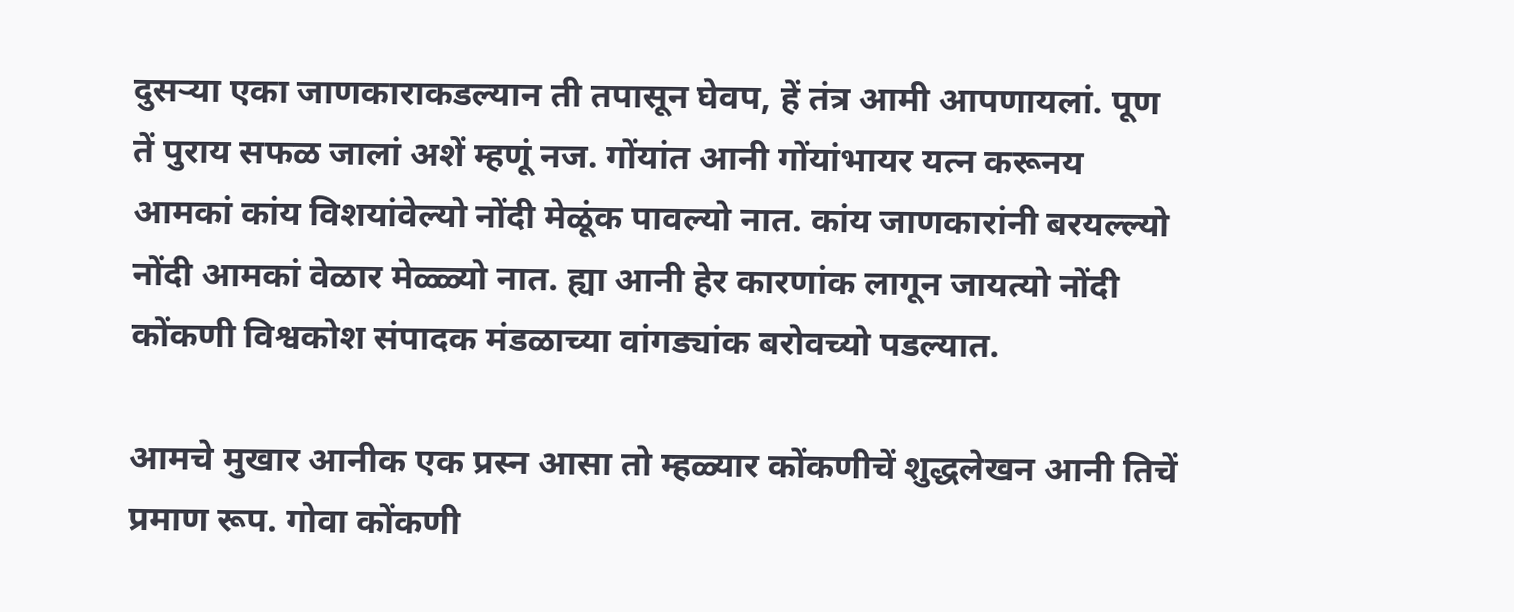दुसऱ्या एका जाणकाराकडल्यान ती तपासून घेवप, हें तंत्र आमी आपणायलां. पूण तें पुराय सफळ जालां अशें म्हणूं नज. गोंयांत आनी गोंयांभायर यत्न करूनय आमकां कांय विशयांवेल्यो नोंदी मेळूंक पावल्यो नात. कांय जाणकारांनी बरयल्ल्यो नोंदी आमकां वेळार मेळ्ळ्यो नात. ह्या आनी हेर कारणांक लागून जायत्यो नोंदी कोंकणी विश्वकोश संपादक मंडळाच्या वांगड्यांक बरोवच्यो पडल्यात.

आमचे मुखार आनीक एक प्रस्न आसा तो म्हळ्यार कोंकणीचें शुद्धलेखन आनी तिचें प्रमाण रूप. गोवा कोंकणी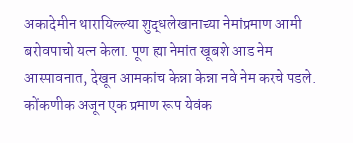अकादेमीन थारायिल्ल्या शुद्धलेखानाच्या नेमांप्रमाण आमी बरोवपाचो यत्न केला. पूण ह्या नेमांत खूबशे आड नेम आस्पावनात, देखून आमकांच केन्ना केन्ना नवे नेम करचे पडले. कोंकणीक अजून एक प्रमाण रूप येवंक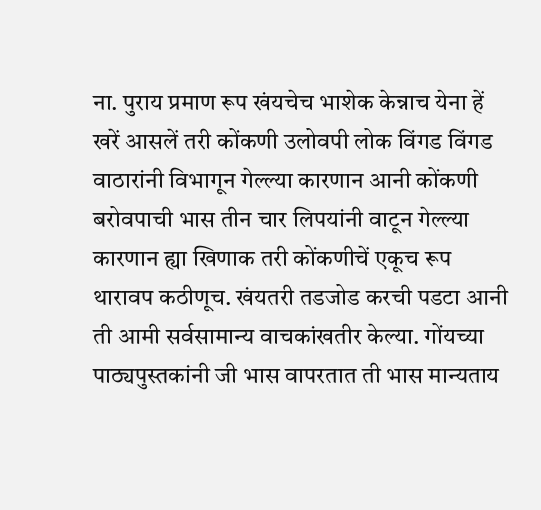ना. पुराय प्रमाण रूप खंयचेच भाशेक केन्नाच येना हें खरें आसलें तरी कोंकणी उलोवपी लोक विंगड विंगड वाठारांनी विभागून गेल्ल्या कारणान आनी कोंकणी बरोवपाची भास तीन चार लिपयांनी वाटून गेल्ल्या कारणान ह्या खिणाक तरी कोंकणीचें एकूच रूप थारावप कठीणूच. खंयतरी तडजोड करची पडटा आनी ती आमी सर्वसामान्य वाचकांखतीर केल्या. गोंयच्या पाठ्यपुस्तकांनी जी भास वापरतात ती भास मान्यताय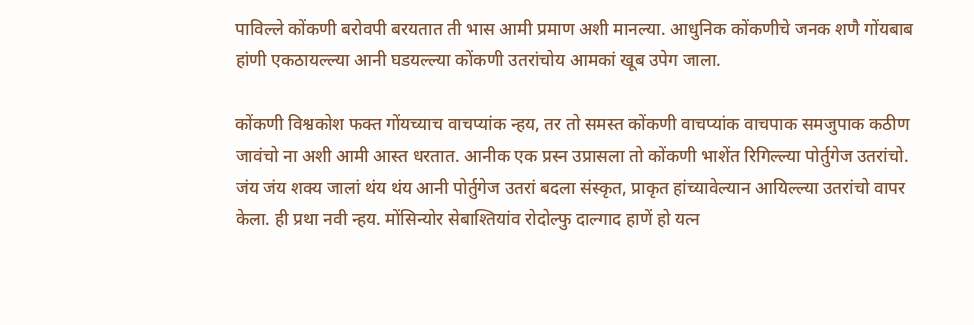पाविल्ले कोंकणी बरोवपी बरयतात ती भास आमी प्रमाण अशी मानल्या. आधुनिक कोंकणीचे जनक शणै गोंयबाब हांणी एकठायल्ल्या आनी घडयल्ल्या कोंकणी उतरांचोय आमकां खूब उपेग जाला.

कोंकणी विश्वकोश फक्त गोंयच्याच वाचप्यांक न्हय, तर तो समस्त कोंकणी वाचप्यांक वाचपाक समजुपाक कठीण जावंचो ना अशी आमी आस्त धरतात. आनीक एक प्रस्न उप्रासला तो कोंकणी भाशेंत रिगिल्ल्या पोर्तुगेज उतरांचो. जंय जंय शक्य जालां थंय थंय आनी पोर्तुगेज उतरां बदला संस्कृत, प्राकृत हांच्यावेल्यान आयिल्ल्या उतरांचो वापर केला. ही प्रथा नवी न्हय. मोंसिन्योर सेबाश्तियांव रोदोल्फु दाल्गाद हाणें हो यत्न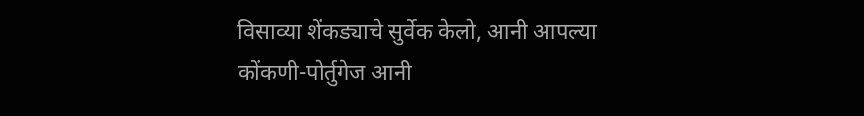विसाव्या शेंकड्याचे सुर्वेक केलो, आनी आपल्या कोंकणी-पोर्तुगेज आनी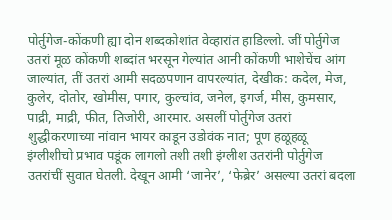पोर्तुगेज-कोंकणी ह्या दोन शब्दकोशांत वेव्हारांत हाडिल्लो. जीं पोर्तुगेज उतरां मूळ कोंकणी शब्दांत भरसून गेल्यांत आनी कोंकणी भाशेचेंच आंग जाल्यांत, तीं उतरां आमी सदळपणान वापरल्यांत, देखीक: कदेल, मेज, कुलेर, दोतोर, खोमीस, पगार, कुल्चांव, जनेल, इगर्ज, मीस, कुमसार, पाद्री, माद्री, फीत, तिजोरी, आरमार. असलीं पोर्तुगेज उतरां शुद्धीकरणाच्या नांवान भायर काडून उडोवंक नात; पूण हळूहळू इंग्लीशीचो प्रभाव पडूंक लागलो तशी तशी इंग्लीश उतरांनी पोर्तुगेज उतरांचीं सुवात घेतली. देखून आमी ‘जानेर’, ‘फेब्रेर’ असल्या उतरां बदला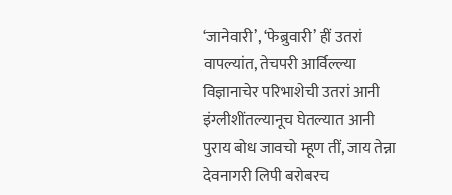‘जानेवारी’, ‘फेब्रुवारी’ हीं उतरां वापल्यांत, तेचपरी आर्विल्ल्या विज्ञानाचेर परिभाशेची उतरां आनी इंग्लीशींतल्यानूच घेतल्यात आनी पुराय बोध जावचो म्हूण तीं, जाय तेन्ना देवनागरी लिपी बरोबरच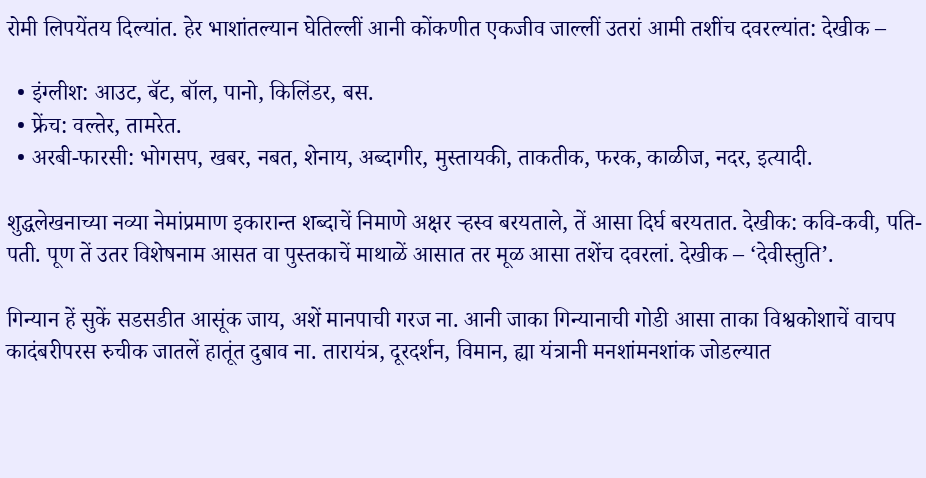रोमी लिपयेंतय दिल्यांत. हेर भाशांतल्यान घेतिल्लीं आनी कोंकणीत एकजीव जाल्लीं उतरां आमी तशींच दवरल्यांत: देखीक –

  • इंग्लीश: आउट, बॅट, बॉल, पानो, किलिंडर, बस.
  • फ्रेंच: वल्तेर, तामरेत.
  • अरबी-फारसी: भोगसप, खबर, नबत, शेनाय, अब्दागीर, मुस्तायकी, ताकतीक, फरक, काळीज, नदर, इत्यादी.

शुद्धलेखनाच्या नव्या नेमांप्रमाण इकारान्त शब्दाचें निमाणे अक्षर ऱ्हस्व बरयताले, तें आसा दिर्घ बरयतात. देखीक: कवि-कवी, पति-पती. पूण तें उतर विशेषनाम आसत वा पुस्तकाचें माथाळें आसात तर मूळ आसा तशेंच दवरलां. देखीक – ‘देवीस्तुति’.

गिन्यान हें सुकें सडसडीत आसूंक जाय, अशें मानपाची गरज ना. आनी जाका गिन्यानाची गोडी आसा ताका विश्वकोशाचें वाचप कादंबरीपरस रुचीक जातलें हातूंत दुबाव ना. तारायंत्र, दूरदर्शन, विमान, ह्या यंत्रानी मनशांमनशांक जोडल्यात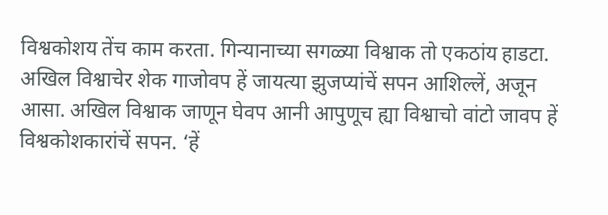विश्वकोशय तेंच काम करता. गिन्यानाच्या सगळ्या विश्वाक तो एकठांय हाडटा. अखिल विश्वाचेर शेक गाजोवप हें जायत्या झुजप्यांचें सपन आशिल्लें, अजून आसा. अखिल विश्वाक जाणून घेवप आनी आपुणूच ह्या विश्वाचो वांटो जावप हें विश्वकोशकारांचें सपन. ‘हें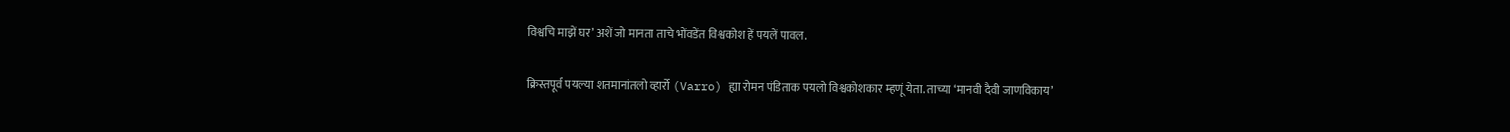विश्वचि माझें घर’ अशें जो मानता ताचे भोंवडेंत विश्वकोश हें पयलें पावल.

क्रिस्तपूर्व पयल्या शतमानांतलो व्हार्रो (Varro) ह्या रोमन पंडिताक पयलो विश्वकोशकार म्हणूं येता. ताच्या ‘मानवी दैवी जाणविकाय’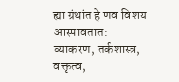ह्या ग्रंथांत हे णव विशय आस्पावतात: व्याकरण, तर्कशास्त्र, वक्तृत्व,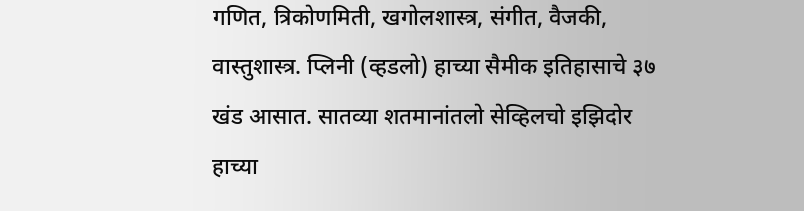गणित, त्रिकोणमिती, खगोलशास्त्र, संगीत, वैजकी, वास्तुशास्त्र. प्लिनी (व्हडलो) हाच्या सैमीक इतिहासाचे ३७ खंड आसात. सातव्या शतमानांतलो सेव्हिलचो इझिदोर हाच्या